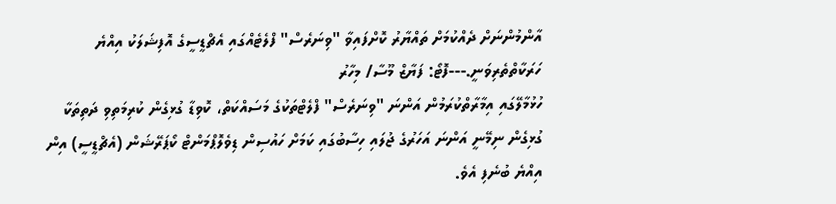އާންމުންނަށް ދެއްކުމަށް ތައްޔާރު ކޮށްފައިވާ "ވިނަރެސް" ފްލެޓެއްގައި އެޗްޑީސީގެ އޮފިޝަލަކު އިއްޔެ ހަރަކާތްތެރިވަނީ.---ފޮޓޯ: ފަޔާޒް މޫސާ/ މިހާރު
ހުޅުމާލޭގައި އިމާރާތްކުރަމުން އަންނަ "ވިނަރެސް" ފްލެޓްތަކުގެ މަސައްކަތް، ކޮވިޑާ ގުޅިގެން ކުރިމަތިވި ދަތިތަކާ ގުޅިގެން ނިމޭނީ އަންނަ އަހަރުގެ ޖުލައި ހިސާބުގައި ކަމަށް ހައުސިން ޑިވެލޮޕްމަންޓް ކޯޕަރޭޝަން (އެޗްޑީސީ) އިން އިއްޔެ ބުނެފި އެވެ.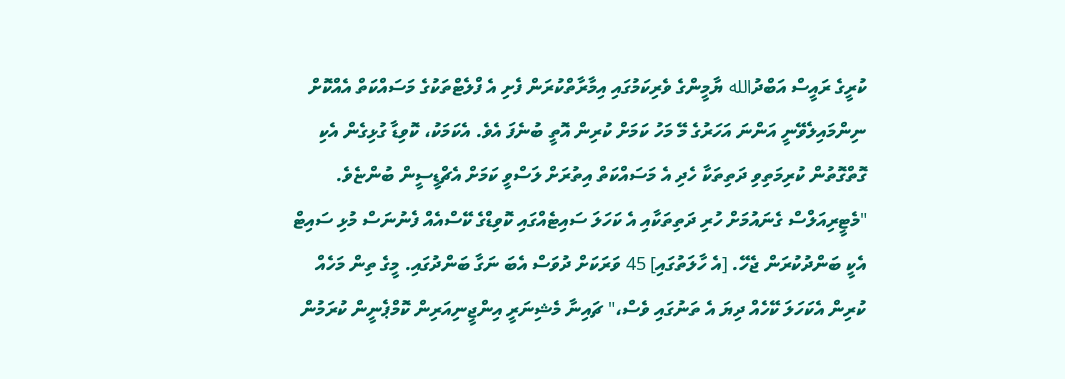ކުރީގެ ރައީސް އަބްދުالله ޔާމީންގެ ވެރިކަމުގައި އިމާރާތްކުރަން ފެށި އެ ފްލެޓްތަކުގެ މަސައްކަތް އެއްކޮށް ނިންމައިލެވޭނީ އަންނަ އަހަރުގެ މޭ މަހު ކަމަށް ކުރިން އޮތީ ބުނެފަ އެވެ. އެކަމަކު، ކޮވިޑާ ގުޅިގެން އެކި ގޮތްގޮތުން ކުރިމަތިވި ދަތިތަކާ ހެދި އެ މަސައްކަތް އިތުރަށް ލަސްވީ ކަމަށް އެޗްޑީސީން ބުންޏެވެ.
"މެޓީރިއަލްސް ގެނައުމަށް ހުރި ދަތިތަކާއި އެ ކަހަލަ ސައިޓެއްގައި ކޮވިޑްގެ ކޭސްއެއް ފެނުނަސް މުޅި ސައިޓް އެކީ ބަންދުކުރަން ޖެހޭ. [އެ ހާލަތުގައި] 45 ވަރަކަށް ދުވަސް އެބަ ނަގާ ބަންދުގައި. މީގެ ތިން މަހެއް ކުރިން އެކަހަލަ ކޭހެއް ދިޔަ އެ ތަނުގައި ވެސް،" ޗައިނާ މެޝިނަރީ އިންޖީނިއަރިން ކޮމްޕެނީން ކުރަމުން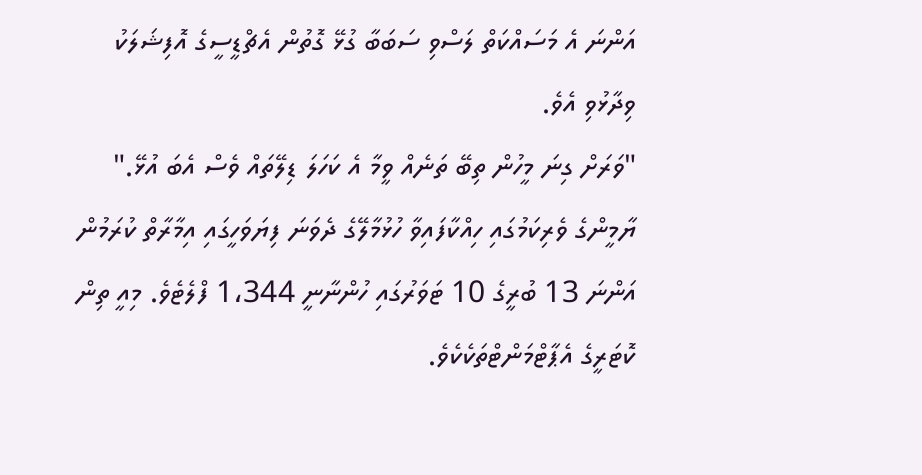އަންނަ އެ މަސައްކަތް ލަސްވި ސަބަބާ ގުޅޭ ގޮތުން އެޗްޑީސީގެ އޮފިޝަލަކު ވިދާޅުވި އެވެ.
"ވަރަށް ގިނަ މީހުން ތިބޭ ތަނެއް ވީމާ އެ ކަހަލަ ޑިލޭތައް ވެސް އެބަ އުޅޭ."
ޔާމީންގެ ވެރިކަމުގައި ހިއްކާފައިވާ ހުޅުމާލޭގެ ދެވަނަ ފިޔަވަހީގައި އިމާރާތް ކުރަމުން އަންނަ 13 ބުރީގެ 10 ޓަވަރުގައި ހުންނާނީ 1،344 ފްލެޓެވެ. މިއީ ތިން ކޮޓަރީގެ އެޕާޓްމަންޓްތަކެކެވެ.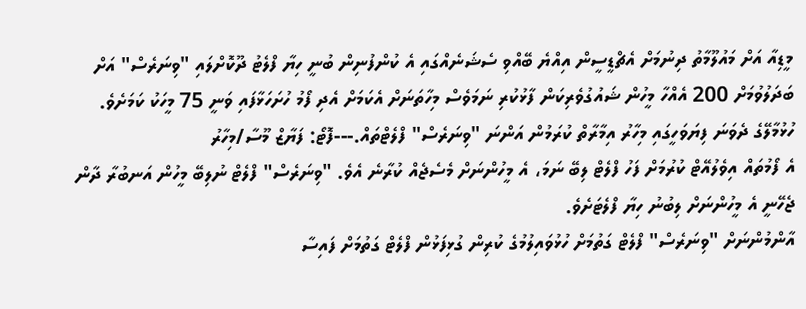މީޑިއާ އަށް މައުލޫމާތު ދިނުމަށް އެޗްޑީސީން އިއްޔެ ބޭއްވި ސެޝަނެއްގައި އެ ކުންފުނިން ބުނީ ހިޔާ ފްލެޓު ދޫކޮށްލައި "ވިނަރެސް" އަށް ބަދަލުވުމަށް 200 އެއްހާ މީހުން ޝައުގުވެރިކަން ފާޅުކުރި ނަމަވެސް މިހާތަނަށް އެކަމަށް އެދި ފޯމު ހުށަހަޅާފައި ވަނީ 75 މީހަކު ކަމަށެވެ.
ހުޅުމާލޭގެ ދެވަނަ ފިޔަވަހީގައި މިހާރު އިމާރާތް ކުރަމުން އަންނަ "ވިނަރެސް" ފްލެޓްތައް.---ފޮޓޯ: ފަޔާޒް މޫސާ/މިހާރު
އެ ފޯމުތައް އިވެލުއޭޓް ކުރުމަށް ފަހު ފްލެޓް ލިބޭ ނަމަ، އެ މީހުންނަށް މެސެޖެއް ކުރާނެ އެވެ. "ވިނަރެސް" ފްލެޓް ނުލިބޭ މީހުން އަނބުރާ ދާން ޖެހޭނީ އެ މީހުންނަށް ލިބުނު ހިޔާ ފްލެޓަށެވެ.
އާންމުންނަށް "ވިނަރެސް" ފްލެޓް ގަތުމަށް ހުޅުވައިލުމުގެ ކުރިން ގުޅިފަޅުން ފްލެޓް ގަތުމަށް ފައިސާ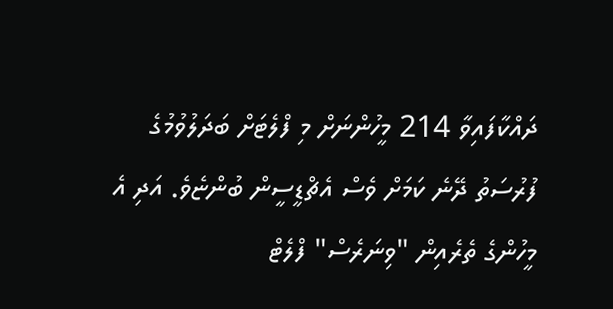ދައްކާފައިވާ 214 މީހުންނަށް މި ފްލެޓަށް ބަދަލުވުމުގެ ފުރުސަތު ދޭނެ ކަމަށް ވެސް އެޗްޑީސީން ބުންޏެވެ. އަދި އެ މީހުންގެ ތެރެއިން "ވިނަރެސް" ފްލެޓް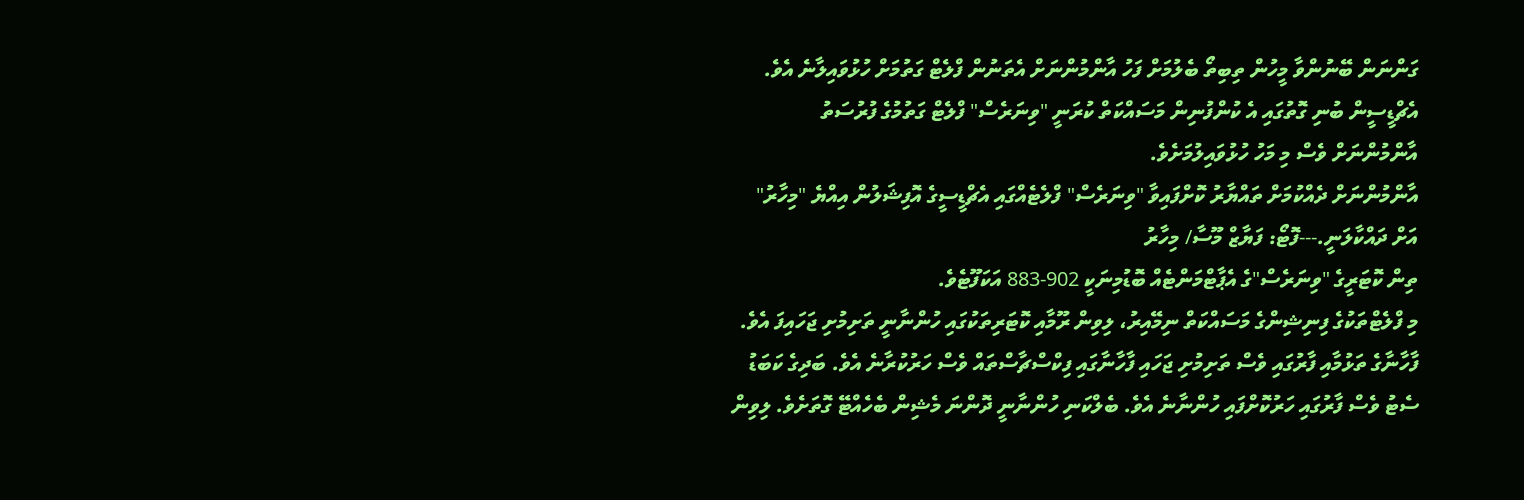ގަންނަން ބޭނުންވާ މީހުން ތިބިތޯ ބެލުމަށް ފަހު އާންމުންނަށް އެތަނުން ފްލެޓް ގަތުމަށް ހުޅުވައިލާނެ އެވެ.
އެޗްޑީސީން ބުނި ގޮތުގައި އެ ކުންފުނިން މަސައްކަތް ކުރަނީ "ވިނަރެސް" ފްލެޓް ގަތުމުގެ ފުރުސަތު އާންމުންނަށް ވެސް މި މަހު ހުޅުވައިލުމަށެވެ.
އާންމުންނަށް ދެއްކުމަށް ތައްޔާރު ކޮށްފައިވާ "ވިނަރެސް" ފްލެޓެއްގައި އެޗްޑީސީގެ އޮފިޝަލުން އިއްޔެ "މިހާރު" އަށް ދައްކާލަނީ.---ފޮޓޯ: ފަޔާޒް މޫސާ/ މިހާރު
ތިން ކޮޓަރީގެ "ވިނަރެސް"ގެ އެޕާޓްމަންޓެއް ބޮޑުމިނަކީ 902-883 އަކަފޫޓެވެ.
މި ފްލެޓްތަކުގެ ފިނިޝިންގެ މަސައްކަތް ނިމޭއިރު، ލިވިން ރޫމާއި ކޮޓަރިތަކުގައި ހުންނާނީ ތަށިމުށި ޖަހައިފަ އެވެ. ފާހާނާގެ ތަޅުމާއި ފާރުގައި ވެސް ތަށިމުށި ޖަހައި ފާހާނާގައި ފިކްސްޗާސްތައް ވެސް ހަރުކުރާނެ އެވެ. ބަދިގެ ކަބަޑު ސެޓު ވެސް ފާރުގައި ހަރުކޮށްފައި ހުންނާނެ އެވެ. ބެލްކަނި ހުންނާނީ ދޮންނަ މެޝިން ބެހެއްޓޭ ގޮތަށެވެ. ލިވިން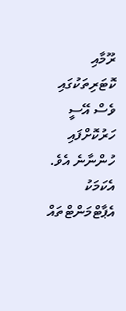ރޫމާއި ކޮޓަރިތަކުގައި ވެސް އޭސީ ހަރުކޮށްފައި ހުންނާނެ އެވެ. އެކަމަކު އެޕާޓްމަންޓްތައް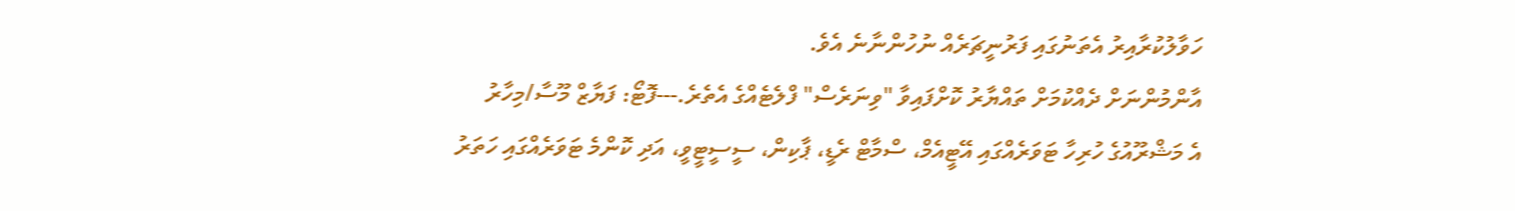ހަވާލުކުރާއިރު އެތަނުގައި ފަރުނީޗަރެއް ނުހުންނާނެ އެވެ.
އާންމުންނަށް ދެއްކުމަށް ތައްޔާރު ކޮށްފައިވާ "ވިނަރެސް" ފްލެޓެއްގެ އެތެރެ.---ފޮޓޯ: ފަޔާޒް މޫސާ/މިހާރު
އެ މަޝްރޫއުގެ ހުރިހާ ޓަވަރެއްގައި އޭޓީއެމް، ސްމާޓް ރެޑީ، ޕާކިން، ސީސީޓީވީ، އަދި ކޮންމެ ޓަވަރެއްގައި ހަތަރު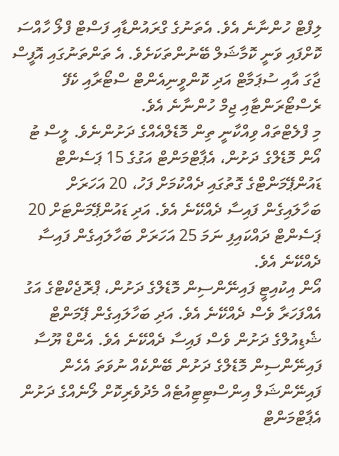ލިފްޓް ހުންނާނެ އެވެ. އެތަނުގެ ގްރައުންޑާއި ފަސްޓް ފްލޯ ހާއްސަ ކޮށްފައި ވަނީ ކޮމާޝަލް ބޭނުންތަކަށެވެ. އެ ތަންތަނުގައި އޮފީސް ޖާގަ އާއި ސުޕަމާޓް އަދި ކޮންވީނިއެންޓް ސްޓޯރާއި ކެފޭ ރެސްޓޯރަންޓާއި ޖިމް ހުންނާނެ އެވެ.
މި ފްލެޓްތައް ވިއްކާނީ ތިން މޮޑެލްއެއްގެ ދަށުންނެވެ. ލީސް ޓު އޯން މޮޑެލްގެ ދަށުން، އެޕާޓްމަންޓް އަގުގެ 15 ޕަސެންޓް ޑައުންޕޭމަންޓްގެ ގޮތުގައި ދެއްކުމަށް ފަހު، 20 އަހަރަށް ބަހާލައިގެން ފައިސާ ދެއްކޭނެ އެވެ. އަދި ޑައުންޕޭމަންޓަށް 20 ޕަސެންޓް ދައްކައިފި ނަމަ 25 އަހަރަށް ބަހާލައިގެން ފައިސާ ދެއްކޭނެ އެވެ.
އޯން އިކުއިޓީ ފައިނޭންސިން މޮޑެލްގެ ދަށުން، ޕްރޮޖެކްޓްގެ އަގު އެއްފަހަރާ ވެސް ދެއްކޭނެ އެވެ. އަދި ބަހާލައިގެން ޕޭމަންޓް ޝެޑިއުލްގެ ދަށުން ވެސް ފައިސާ ދެއްކޭނެ އެވެ. އެންޑް ޔޫސާ ފައިނޭންސިން މޮޑެލްގެ ދަށުން ބޭންކެއް ނުވަތަ އެހެން ފައިނޭންޝަލް އިންސްޓިޓިއުޓެއް މެދުވެރިކޮށް ލޯނެއްގެ ދަށުން އެޕާޓްމަންޓް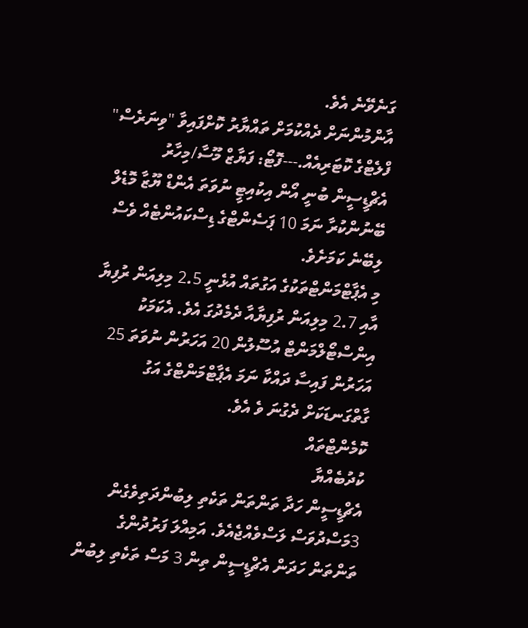ގަނެވޭނެ އެވެ.
އާންމުންނަށް ދެއްކުމަށް ތައްޔާރު ކޮށްފައިވާ "ވިނަރެސް" ފްލެޓްގެ ކޮޓަރިއެއް.---ފޮޓޯ: ފަޔާޒް މޫސާ/މިހާރު
އެޗްޑީސީން ބުނީ އޯން އިކުއިޓީ ނުވަތަ އެންޑް ޔޫޒާ މޮޑެލް ބޭނުންކުރާ ނަމަ 10 ޕަސެންޓްގެ ޑިސްކައުންޓެއް ވެސް ލިބޭނެ ކަމަށެވެ.
މި އެޕާޓްމަންޓްތަކުގެ އަގުތައް އުޅެނީ 2.5 މިލިއަން ރުފިޔާ އާއި 2.7 މިލިއަން ރުފިޔާއާ ދެމެދުގަ އެވެ. އެކަމަކު އިންސްޓޯލްމަންޓް އުސޫލުން 20 އަހަރުން ނުވަތަ 25 އަހަރުން ފައިސާ ދައްކާ ނަމަ އެޕާޓްމަންޓްގެ އަގު ގާތްގަނޑަކަށް ދެގުނަ ވެ އެވެ.
ކޮމެންޓްތައް
ކުދުބެއްޔާ
އެޗްޑީސީން ހަދާ ތަންތަން ތަކެތި ލިބުންދަތިވެގެން 3މަސްދުވަސް ލަސްވެއްޖެއެވެ. އަމިއްލަ ފަރުދުންގެ ތަންތަން ހަދަން އެޗްޑީސީން ތިން 3 މަސް ތަކެތި ލިބުން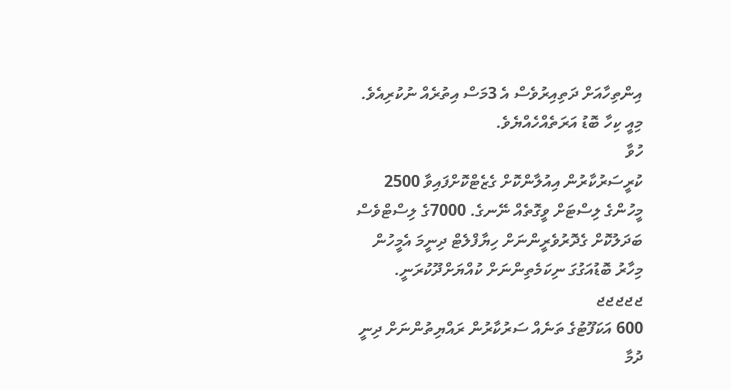އިންތިހާއަށް ދަތިއިރުވެސް އެ 3މަސް އިތުރެއް ނުކުރިއެވެ. މިއީ ކިހާ ބޮޑު އަރަތެއްހެއްޔެވެ.
ހުވާ
ކުރީސަރުކާރުން އިއުލާންކޮށް ގެޒެޓްކޮށްފައިވާ 2500 މީހުންގެ ލިސްޓަށް ވީގޮތެއް ނޭނގެ. 7000ގެ ލިސްޓްވެސް ބަދަލުކޮށް ގެދޮރުވެރީންނަށް ހިޔާފްލެޓް ދިނީމަ އެމީހުން މިހާރު ބޮޑުއަގުގަ ނިކަމެތިންނަށް ކުއްޔަށްދޫކުރަނީ.
ޖޖޖޖޖ
600 އަކަފޫޓުގެ ތަނެއް ސަރުކާރުން ރައްޔިތުންނަށް ދިނީ ދުމާ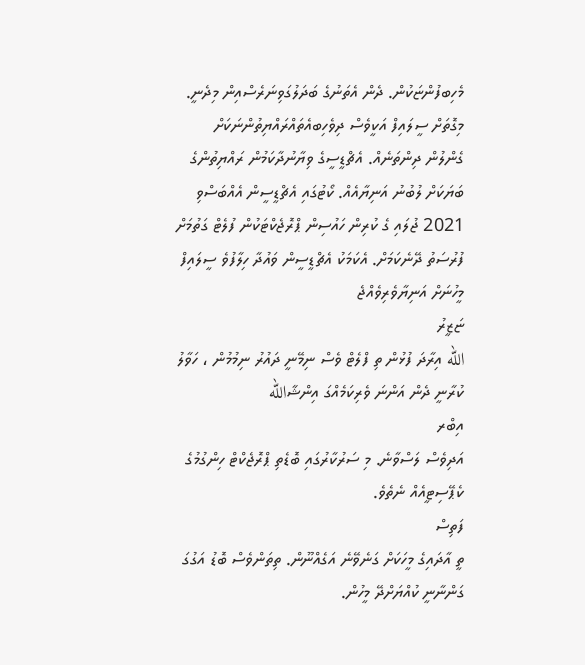މެހިބފުންޏަކުން. ދެން އެތަނުގެ ބަދަލުގަވިނަރެސްއިން މިދެނީ. މިގޮތަށް ސީލައިފް އަކީވެސް ދިވެހިބއެތައްރައްޔިތުންނަކަށް ގެންލުން ދިންތަނެއް. އެޗްޑީސީގެ ވިޔާނުދާކަމުން ރައްޔިތުންގެ ބަޔަކަށް ލުބުނު އަނިޔާއެއް. ކޯޓުގައި އެޗްޑީސީން އެއްބަސްވި 2021 ޖުލައި ގެ ކުރިން ހައުސިން ޕްރޮޖެކްޓަކުން ފުލެޓް ގަތުމަށް ފުރުސަތު ދޭނެކަމަށް. އެކަމަކު އެޗްޑީސީން ވައުދާ ހިލާފުވެ ސީލައިފް މީހުނަށް އަނިޔާވެރިވެއްޖެ
ޏަޒީރު
الله އިރާދަ ފުޅުން ތި ފްލެޓް ވެސް ނިމޭނީ ދައުރު ނިމުމުން ، ހަވާލު ކުރާނީ ދެން އަންނަ ވެރިކަމެއްގަ އިންޝާالله
އިބްރ
އަދިވެސް ލަސްވާނެ. މި ސަރުކާރުގައި ބޮޑެތި ޕްރޮޖެކްޓް ހިންގުމުގެ ކެޕޭސިޓީއެއް ނެތެވެ.
ފަތިސް
ތީ އާދައިގެ މީހަކަށް ގަނެވޭނެ އަގެއްނޫން. ތިތަންވެސް ބޮޑު އަގުގަ ގަންނާނީ ކުއްޔަށްދޭ މީހުން.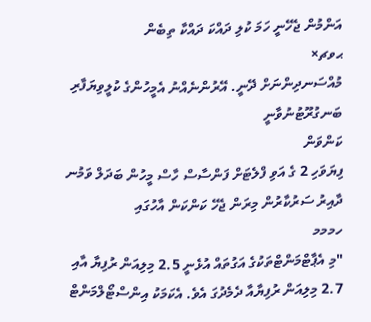އަންމުން ޖެހޭނީ ހަމަ ކުލި ދައްކަ ދައްކާ ތިބެން
ޙވޗ×
މުއްސަނދިންނަށް ދޭނީ. އޭރުންނެއްނު އެމީހުންގެ ކުލީވިޔަފާރި ބަނގުރޫޓުނުވާނީ
ކަންވަން
ފިޔަވަހި 2 ގެ އަވި ފްލެޓަށް ފަންސާސް ހާސް މީހުން ބަދަލް ވަމުނ ދާއިރު ސަރުކާރުން މިރަން ޖެހޭ ކަންކަން އާހުގައި
ހމމމ
"މި އެޕާޓްމަންޓްތަކުގެ އަގުތައް އުޅެނީ 2.5 މިލިއަން ރުފިޔާ އާއި 2.7 މިލިއަން ރުފިޔާއާ ދެމެދުގަ އެވެ. އެކަމަކު އިންސްޓޯލްމަންޓް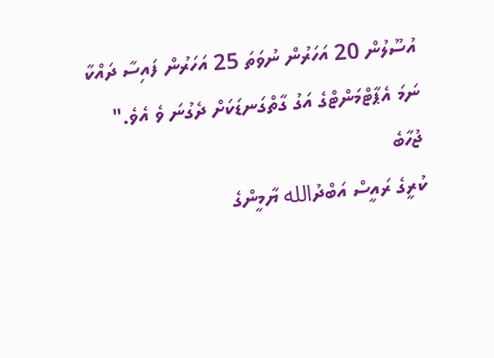އުސޫލުން 20 އަހަރުން ނުވަތަ 25 އަހަރުން ފައިސާ ދައްކާ ނަމަ އެޕާޓްމަންޓްގެ އަގު ގާތްގަނޑަކަށް ދެގުނަ ވެ އެވެ."
ޖުހާބެ
ކުރީގެ ރައީސް އަބްދުالله ޔާމީންގެ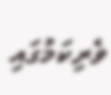ވެރިކަމުގައި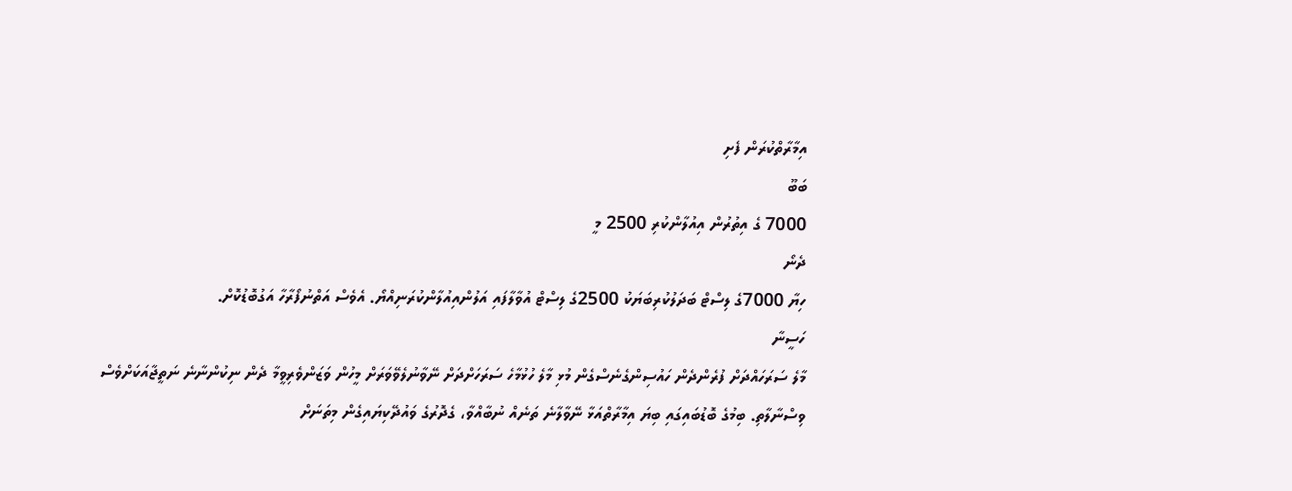އިމާރާތްކުރަން ފެށި
ބަބޫ
7000 ގެ އިތުރުން އިއުލާންކުރި 2500 މީ
ދެނޯ
ހިޔާ 7000ގެ ލިސްޓް ބަދަލުކުރިބަޔަކު 2500ގެ ލިސްޓް އުވާލާފައި އަލުންއިއުލާންކުރަނިއްޔޯ. އެވެސް އަތްނުފޯރާހާ އަގުބޮޑުކޮށް.
ހަސީނާ
މާލެ ސަރަހައްދަށް ފުރެންދެން ހައުސިންގެނެސްގެން މުޅި މާލެ ހުޅުމާހެ ސަރަހަށްދަށް ނޭވާނުލެވޭވަރަށް މީހުން ވަޒަންވެރިވީމާ ދެން ނިކުންނާނެ ނަތީޖާއަކަށްވެސް ވިސްނާލާތި. ބިމުގެ ބޮޑުބައިގައި ބިޔަ އިމާރާތްއަޅާ ނޭވާލާނެ ތަނެއް ނުބާއްވާ، ގެދޮރުގެ ވައުދޭކިޔައިގެން މިތަނަށް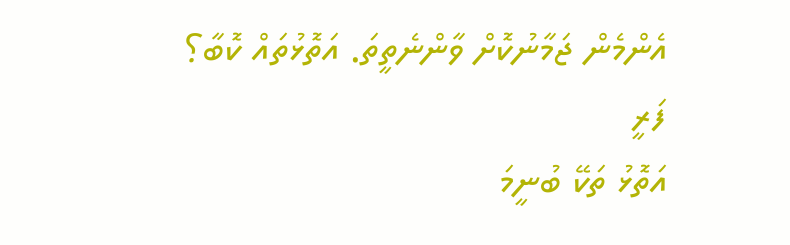އެންމެން ޖަމާނުކޮށް ވާންނެތީތަ. އަތޮޅުތައް ކޮބާ؟
ފަރީ
އަތޮޅު ތަކޭ ބުނީމަ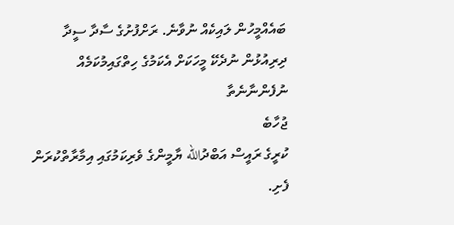ބައެއްމީހުން ލައިކެއް ނުވާނެ. ރަށްފުށުގެ ސާދާ ސީދާ ދިރިއުޅުން ނުދެކޭ މީހަކަށް އެކަމުގެ ހިތްގައިމުކަމެއް ނުފެންނާނެތާ
ޖުހާބެ
ކުރީގެ ރައީސް އަބްދުالله ޔާމީންގެ ވެރިކަމުގައި އިމާރާތްކުރަން ފެށި.